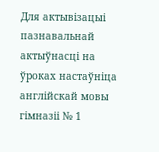Для актывізацыі пазнавальнай актыўнасці на ўроках настаўніца англійскай мовы гімназіі № 1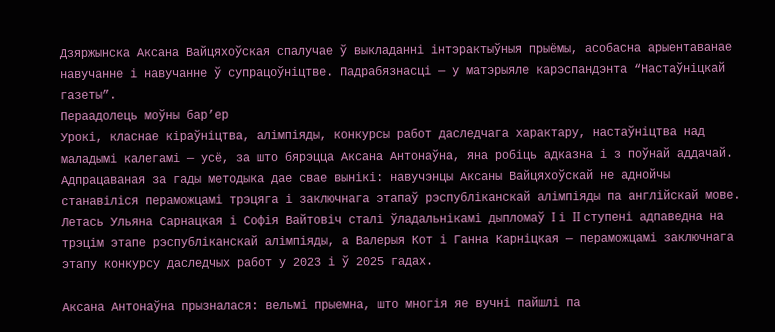Дзяржынска Аксана Вайцяхоўская спалучае ў выкладанні інтэрактыўныя прыёмы, асобасна арыентаванае навучанне і навучанне ў супрацоўніцтве. Падрабязнасці — у матэрыяле карэспандэнта “Настаўніцкай газеты”.
Пераадолець моўны бар’ер
Урокі, класнае кіраўніцтва, алімпіяды, конкурсы работ даследчага характару, настаўніцтва над маладымі калегамі — усё, за што бярэцца Аксана Антонаўна, яна робіць адказна і з поўнай аддачай. Адпрацаваная за гады методыка дае свае вынікі: навучэнцы Аксаны Вайцяхоўскай не аднойчы станавіліся пераможцамі трэцяга і заключнага этапаў рэспубліканскай алімпіяды па англійскай мове. Летась Ульяна Сарнацкая і Софія Вайтовіч сталі ўладальнікамі дыпломаў I і II ступені адпаведна на трэцім этапе рэспубліканскай алімпіяды, а Валерыя Кот і Ганна Карніцкая — пераможцамі заключнага этапу конкурсу даследчых работ у 2023 і ў 2025 гадах.

Аксана Антонаўна прызналася: вельмі прыемна, што многія яе вучні пайшлі па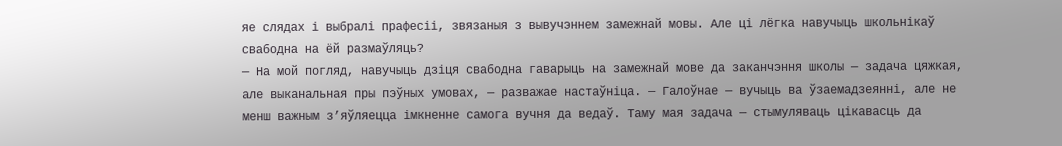яе слядах і выбралі прафесіі, звязаныя з вывучэннем замежнай мовы. Але ці лёгка навучыць школьнікаў свабодна на ёй размаўляць?
— На мой погляд, навучыць дзіця свабодна гаварыць на замежнай мове да заканчэння школы — задача цяжкая, але выканальная пры пэўных умовах, — разважае настаўніца. — Галоўнае — вучыць ва ўзаемадзеянні, але не менш важным з’яўляецца імкненне самога вучня да ведаў. Таму мая задача — стымуляваць цікавасць да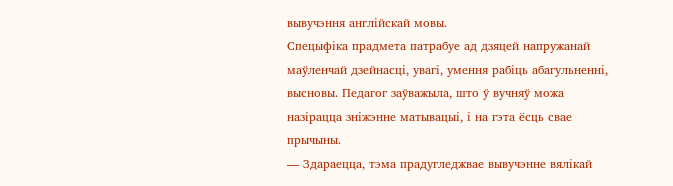вывучэння англійскай мовы.
Спецыфіка прадмета патрабуе ад дзяцей напружанай маўленчай дзейнасці, увагі, умення рабіць абагульненні, высновы. Педагог заўважыла, што ў вучняў можа назірацца зніжэнне матывацыі, і на гэта ёсць свае прычыны.
— Здараецца, тэма прадугледжвае вывучэнне вялікай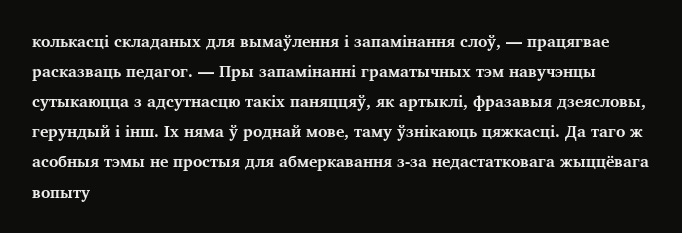колькасці складаных для вымаўлення і запамінання слоў, — працягвае расказваць педагог. — Пры запамінанні граматычных тэм навучэнцы сутыкаюцца з адсутнасцю такіх паняццяў, як артыклі, фразавыя дзеясловы, герундый і інш. Іх няма ў роднай мове, таму ўзнікаюць цяжкасці. Да таго ж асобныя тэмы не простыя для абмеркавання з-за недастатковага жыццёвага вопыту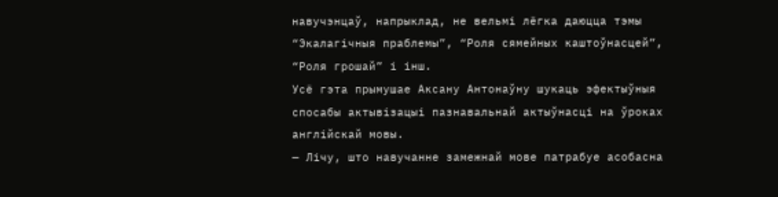навучэнцаў, напрыклад, не вельмі лёгка даюцца тэмы “Экалагічныя праблемы”, “Роля сямейных каштоўнасцей”, “Роля грошай” і інш.
Усё гэта прымушае Аксану Антонаўну шукаць эфектыўныя спосабы актывізацыі пазнавальнай актыўнасці на ўроках англійскай мовы.
— Лічу, што навучанне замежнай мове патрабуе асобасна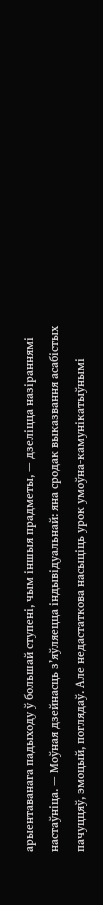арыентаванага падыходу ў большай ступені, чым іншыя прадметы, — дзеліцца назіраннямі настаўніца. — Моўная дзейнасць з’яўляецца індывідуальнай: яна сродак выказвання асабістых пачуццяў, эмоцый, поглядаў. Але недастаткова насыціць урок умоўна-камунікатыўнымі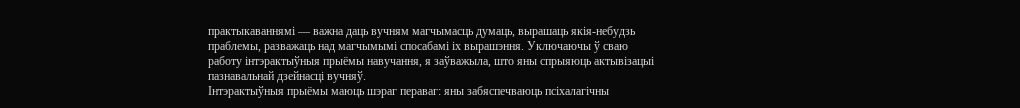практыкаваннямі — важна даць вучням магчымасць думаць, вырашаць якія-небудзь праблемы, разважаць над магчымымі спосабамі іх вырашэння. Уключаючы ў сваю работу інтэрактыўныя прыёмы навучання, я заўважыла, што яны спрыяюць актывізацыі пазнавальнай дзейнасці вучняў.
Інтэрактыўныя прыёмы маюць шэраг пераваг: яны забяспечваюць псіхалагічны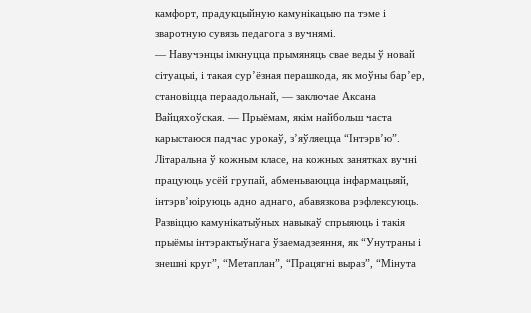камфорт, прадукцыйную камунікацыю па тэме і зваротную сувязь педагога з вучнямі.
— Навучэнцы імкнуцца прымяняць свае веды ў новай сітуацыі, і такая сур’ёзная перашкода, як моўны бар’ер, становіцца пераадольнай, — заключае Аксана Вайцяхоўская. — Прыёмам, якім найбольш часта карыстаюся падчас урокаў, з’яўляецца “Інтэрв’ю”. Літаральна ў кожным класе, на кожных занятках вучні працуюць усёй групай, абменьваюцца інфармацыяй, інтэрв’юіруюць адно аднаго, абавязкова рэфлексуюць.
Развіццю камунікатыўных навыкаў спрыяюць і такія прыёмы інтэрактыўнага ўзаемадзеяння, як “Унутраны і знешні круг”, “Метаплан”, “Працягні выраз”, “Мінута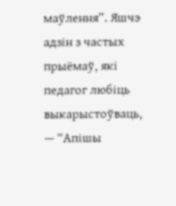маўлення”. Яшчэ адзін з частых прыёмаў, які педагог любіць выкарыстоўваць, — “Апішы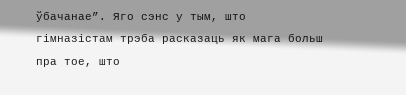ўбачанае”. Яго сэнс у тым, што гімназістам трэба расказаць як мага больш пра тое, што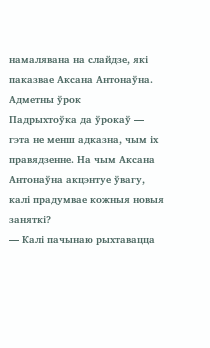намалявана на слайдзе, які паказвае Аксана Антонаўна.
Адметны ўрок
Падрыхтоўка да ўрокаў — гэта не менш адказна, чым іх правядзенне. На чым Аксана Антонаўна акцэнтуе ўвагу, калі прадумвае кожныя новыя заняткі?
— Калі пачынаю рыхтавацца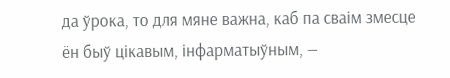да ўрока, то для мяне важна, каб па сваім змесце ён быў цікавым, інфарматыўным, —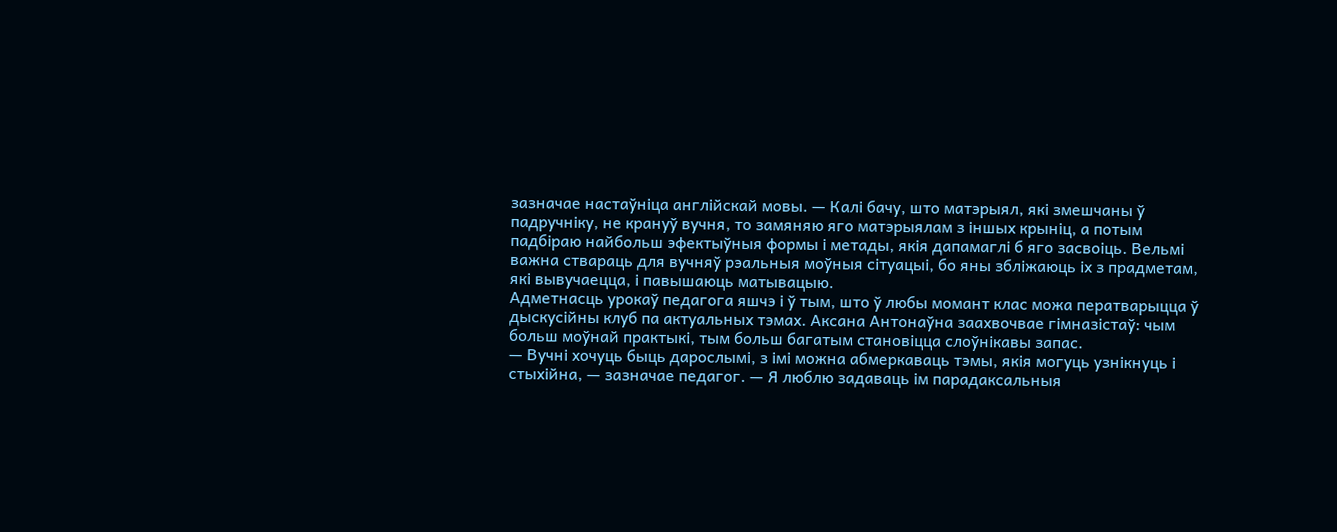зазначае настаўніца англійскай мовы. — Калі бачу, што матэрыял, які змешчаны ў падручніку, не крануў вучня, то замяняю яго матэрыялам з іншых крыніц, а потым падбіраю найбольш эфектыўныя формы і метады, якія дапамаглі б яго засвоіць. Вельмі важна ствараць для вучняў рэальныя моўныя сітуацыі, бо яны збліжаюць іх з прадметам, які вывучаецца, і павышаюць матывацыю.
Адметнасць урокаў педагога яшчэ і ў тым, што ў любы момант клас можа ператварыцца ў дыскусійны клуб па актуальных тэмах. Аксана Антонаўна заахвочвае гімназістаў: чым больш моўнай практыкі, тым больш багатым становіцца слоўнікавы запас.
— Вучні хочуць быць дарослымі, з імі можна абмеркаваць тэмы, якія могуць узнікнуць і стыхійна, — зазначае педагог. — Я люблю задаваць ім парадаксальныя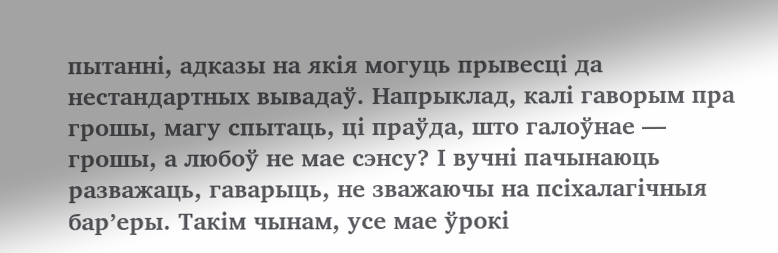пытанні, адказы на якія могуць прывесці да нестандартных вывадаў. Напрыклад, калі гаворым пра грошы, магу спытаць, ці праўда, што галоўнае — грошы, а любоў не мае сэнсу? І вучні пачынаюць разважаць, гаварыць, не зважаючы на псіхалагічныя бар’еры. Такім чынам, усе мае ўрокі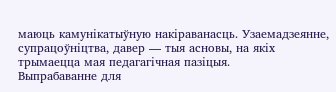маюць камунікатыўную накіраванасць. Узаемадзеянне, супрацоўніцтва, давер — тыя асновы, на якіх трымаецца мая педагагічная пазіцыя.
Выпрабаванне для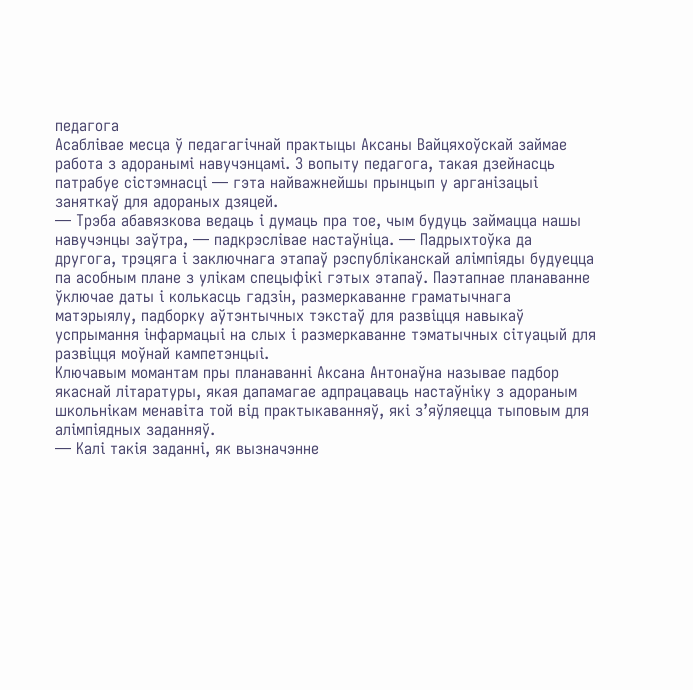педагога
Асаблівае месца ў педагагічнай практыцы Аксаны Вайцяхоўскай займае работа з адоранымі навучэнцамі. З вопыту педагога, такая дзейнасць патрабуе сістэмнасці — гэта найважнейшы прынцып у арганізацыі заняткаў для адораных дзяцей.
— Трэба абавязкова ведаць і думаць пра тое, чым будуць займацца нашы навучэнцы заўтра, — падкрэслівае настаўніца. — Падрыхтоўка да другога, трэцяга і заключнага этапаў рэспубліканскай алімпіяды будуецца па асобным плане з улікам спецыфікі гэтых этапаў. Паэтапнае планаванне ўключае даты і колькасць гадзін, размеркаванне граматычнага матэрыялу, падборку аўтэнтычных тэкстаў для развіцця навыкаў успрымання інфармацыі на слых і размеркаванне тэматычных сітуацый для развіцця моўнай кампетэнцыі.
Ключавым момантам пры планаванні Аксана Антонаўна называе падбор якаснай літаратуры, якая дапамагае адпрацаваць настаўніку з адораным школьнікам менавіта той від практыкаванняў, які з’яўляецца тыповым для алімпіядных заданняў.
— Калі такія заданні, як вызначэнне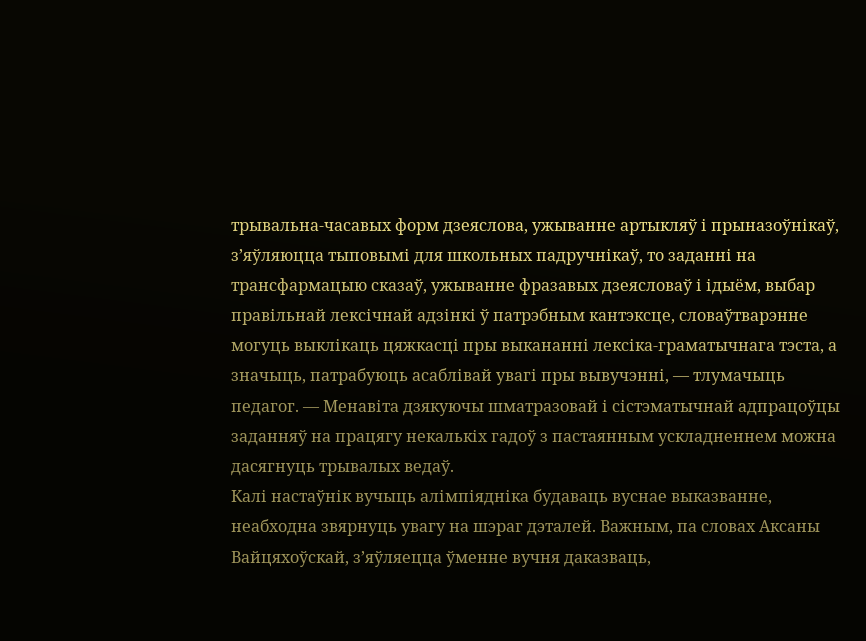трывальна-часавых форм дзеяслова, ужыванне артыкляў і прыназоўнікаў, з’яўляюцца тыповымі для школьных падручнікаў, то заданні на трансфармацыю сказаў, ужыванне фразавых дзеясловаў і ідыём, выбар правільнай лексічнай адзінкі ў патрэбным кантэксце, словаўтварэнне могуць выклікаць цяжкасці пры выкананні лексіка-граматычнага тэста, а значыць, патрабуюць асаблівай увагі пры вывучэнні, — тлумачыць педагог. — Менавіта дзякуючы шматразовай і сістэматычнай адпрацоўцы заданняў на працягу некалькіх гадоў з пастаянным ускладненнем можна дасягнуць трывалых ведаў.
Калі настаўнік вучыць алімпіядніка будаваць вуснае выказванне, неабходна звярнуць увагу на шэраг дэталей. Важным, па словах Аксаны Вайцяхоўскай, з’яўляецца ўменне вучня даказваць,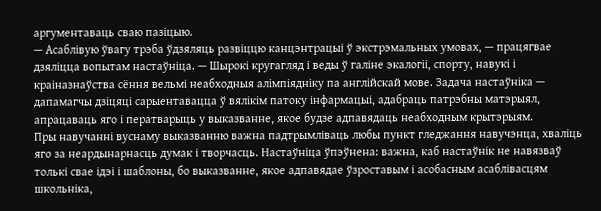аргументаваць сваю пазіцыю.
— Асаблівую ўвагу трэба ўдзяляць развіццю канцэнтрацыі ў экстрэмальных умовах, — працягвае дзяліцца вопытам настаўніца. — Шырокі кругагляд і веды ў галіне экалогіі, спорту, навукі і краіназнаўства сёння вельмі неабходныя алімпіядніку па англійскай мове. Задача настаўніка — дапамагчы дзіцяці сарыентавацца ў вялікім патоку інфармацыі, адабраць патрэбны матэрыял, апрацаваць яго і ператварыць у выказванне, якое будзе адпавядаць неабходным крытэрыям.
Пры навучанні вуснаму выказванню важна падтрымліваць любы пункт гледжання навучэнца, хваліць яго за неардынарнасць думак і творчасць. Настаўніца ўпэўнена: важна, каб настаўнік не навязваў толькі свае ідэі і шаблоны, бо выказванне, якое адпавядае ўзроставым і асобасным асаблівасцям школьніка,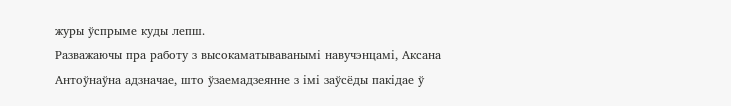журы ўспрыме куды лепш.
Разважаючы пра работу з высокаматываванымі навучэнцамі, Аксана Антоўнаўна адзначае, што ўзаемадзеянне з імі заўсёды пакідае ў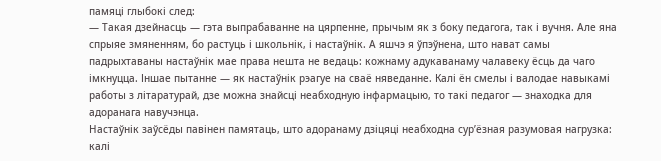памяці глыбокі след:
— Такая дзейнасць — гэта выпрабаванне на цярпенне, прычым як з боку педагога, так і вучня. Але яна спрыяе змяненням, бо растуць і школьнік, і настаўнік. А яшчэ я ўпэўнена, што нават самы падрыхтаваны настаўнік мае права нешта не ведаць: кожнаму адукаванаму чалавеку ёсць да чаго імкнуцца. Іншае пытанне — як настаўнік рэагуе на сваё няведанне. Калі ён смелы і валодае навыкамі работы з літаратурай, дзе можна знайсці неабходную інфармацыю, то такі педагог — знаходка для адоранага навучэнца.
Настаўнік заўсёды павінен памятаць, што адоранаму дзіцяці неабходна сур’ёзная разумовая нагрузка: калі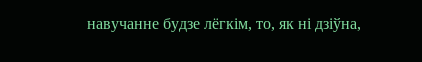навучанне будзе лёгкім, то, як ні дзіўна,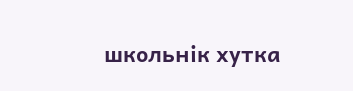школьнік хутка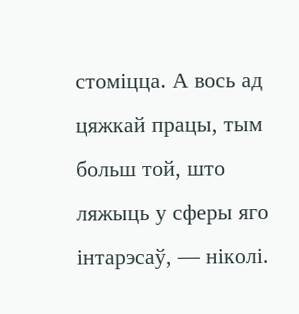стоміцца. А вось ад цяжкай працы, тым больш той, што ляжыць у сферы яго інтарэсаў, — ніколі.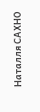Наталля САХНО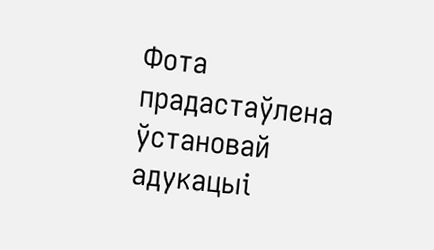Фота прадастаўлена ўстановай адукацыі